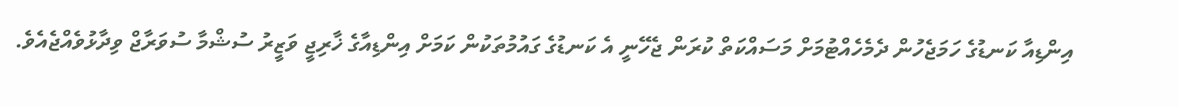އިންޑިއާ ކަނޑުގެ ހަމަޖެހުން ދެމެހެއްޓުމަށް މަސައްކަތް ކުރަން ޖެހޭނީ އެ ކަނޑުގެ ގައުމުތަކުން ކަމަށް އިންޑިއާގެ ޚާރިޖީ ވަޒީރު ސުޝްމާ ސުވަރާޖް ވިދާޅުވެއްޖެއެވެ.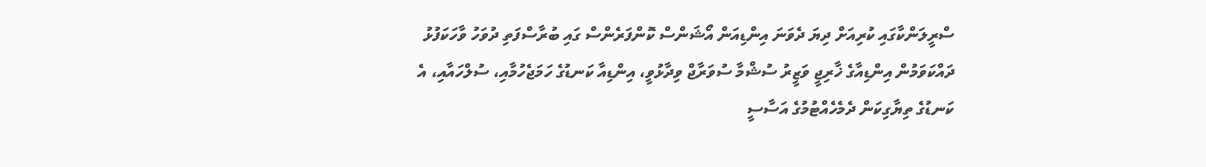ސްރީލަންކާގައި ކުރިއަށް ދިޔަ ދެވަނަ އިންޑިއަން އޯޝަންސް ކޮންފަރެންސް ގައި ބުރާސްފަތި ދުވަހު ވާހަކަފުޅު ދައްކަވަމުން އިންޑިއާގެ ޚާރިޖީ ވަޒީރު ސުޝްމާ ސުވަރާޖް ވިދާޅުވީ، އިންޑިއާ ކަނޑުގެ ހަމަޖެހުމާއި، ސުލްހައާއި، އެ ކަނޑުގެ ތިޔާގިކަން ދެމެހެއްޓުމުގެ އަސާސީ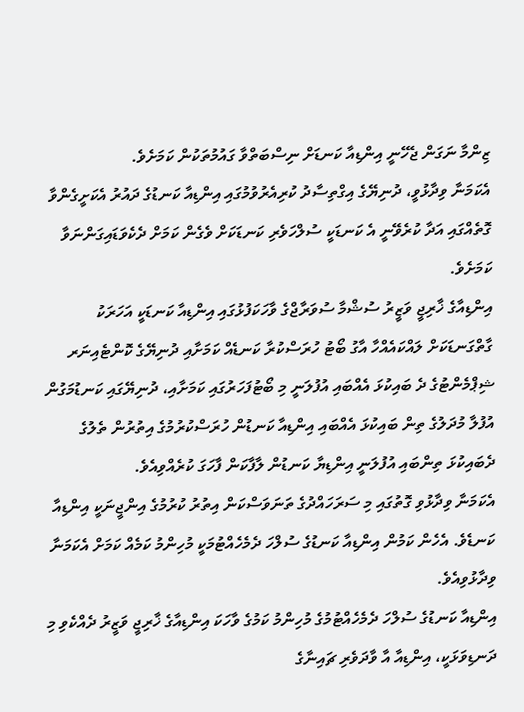ޒިންމާ ނަގަން ޖެހޭނީ އިންޑިއާ ކަނޑަށް ނިސްބަތްވާ ގައުމުތަކުން ކަމަށެވެ.
އެކަމަނާ ވިދާޅުވީ، ދުނިޔޭގެ އިގްތިސާދު ކުރިއެރުވުމުގައި އިންޑިއާ ކަނޑުގެ ދައުރު އެކަށީގެންވާ ގޮތެއްގައި އަދާ ކުރެވޭނީ އެ ކަނޑަކީ ސުލްހަވެރި ކަނޑަކަށް ވެގެން ކަމަށް ދެކެވަޑައިގަންނަވާ ކަމަށެވެ.
އިންޑިއާގެ ޚާރިޖީ ވަޒީރު ސުޝްމާ ސުވަރާޖްގެ ވާހަކަފުޅުގައި އިންޑިއާ ކަނޑަކީ އަހަރަކު ގާތްގަނޑަކަށް ލައްކައެއްހާ އާގު ބޯޓު ހުރަސްކުރާ ކަނޑެއް ކަމަށާއި ދުނިޔޭގެ ކޮންޓެއިނަރ ޝިޕްމެންޓުގެ ދެ ބައިކުޅަ އެއްބައި އުފުލަނީ މި ބޯޓުފަހަރުގައި ކަމަށާއި، ދުނިޔޭގައި ކަނޑުމަގުން އުފުލާ މުދަލުގެ ތިން ބައިކުޅަ އެއްބައި އިންޑިއާ ކަނޑުން ހުރަސްކުރުމުގެ އިތުރުން ތެލުގެ ދެބައިކުޅަ ތިންބައި އުފުލަނީ އިންޑިޔާ ކަނޑުން ލާފާކަން ފާހަގަ ކުރެއްވިއެވެ.
އެކަމަނާ ވިދާޅުވި ގޮތުގައި މި ސަރަހައްދުގެ ތަނަވަސްކަން އިތުރު ކުރުމުގެ އިންޖީނަކީ އިންޑިއާ ކަނޑެވެ. އެހެން ކަމުން އިންޑިއާ ކަނޑުގެ ސުލްހަ ދެމެހެއްޓުމަކީ މުހިންމު ކަމެއް ކަމަށް އެކަމަނާ ވިދާޅުވިއެވެ.
އިންޑިއާ ކަނޑުގެ ސުލްހަ ދެމެހެއްޓުމުގެ މުހިންމު ކަމުގެ ވާހަކަ އިންޑިއާގެ ޚާރިޖީ ވަޒީރު ދެއްކެވި މި ދަނޑިވަޅަކީ، އިންޑިއާ އާ ވާދަވެރި ޗައިނާގެ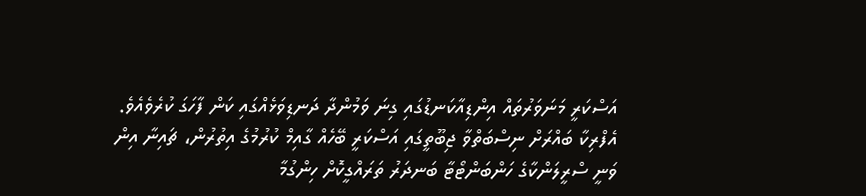އަސްކަރީ މަނަވަރުތައް އިންޑިއާކަނޑުގައި ގިނަ ވަމުންދާ ދަނޑިވަޅެއްގައި ކަން ފާހަގަ ކުރެވެއެވެ.
އެފްރިކާ ބައްރަށް ނިސްބަތްވާ ޖިބޫތީގައި އަސްކަރީ ބޭހެއް ގާއިމް ކުރުމުގެ އިތުރުން، ޗައިނާ އިން ވަނީ ސްރީލަންކާގެ ހަންބަންޓޯޓާ ބަނދަރު ތަރައްގީކޮށް ހިންގުމާ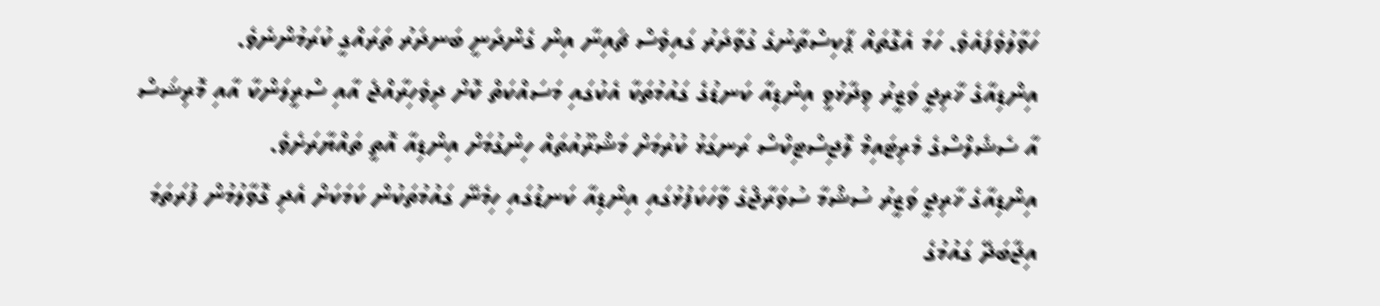ހަވާލުވެފައެވެ. ހަމަ އެގޮތައް ޕާކިސްތާނުގެ ގުވާދަރު ގައިވެސް ޗައިނާ އިން ގެންދަނީ ބަނދަރު ތަރައްގީ ކުރަމުންނެވެ.
އިންޑިއާގެ ޚާރިޖީ ވަޒީރު ވިދާޅުވީ އިންޑިއާ ކަނޑުގެ ގައުމުތަކާ އެކުގައި މަސައްކަތް ކޮށް ދިވެހިރާއްޖެ އާއި ސްރީލަންކާ އާއި މޮރިޝަސް އާ ސެޝެލްސްގެ މެރިޓައިމް ލޮޖިސްޓިކްސް ރަނގަޅު ކުރުމަށް މަޝްރޫއުތައް ހިންގުމަށް އިންޑިއާ އޮތީ ތައްޔާރަށެވެ.
އިންޑިއާގެ ޚާރިޖީ ވަޒީރު ސުޝްމާ ސުވަރާޖްގެ ވާހަކަފުޅުގައި އިންޑިއާ ކަނޑުގައި ހިމެނޭ ގައުމުތަކުން ކަމަކަށް އެދި ގޮވާލުމުން ފުރަތަމަ އިޖާބަދޭ ގައުމުގެ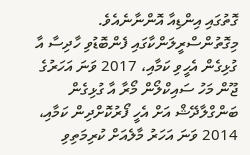ގޮތުގައި އިންޑިއާ އޮންނާނެއެވެ. މިގޮތުންސްރީލަންކާގައި ފެންބޮޑުވި ހާދިސާ އާ ގުޅިގެން އެހީވި ކަމާއި، 2017 ވަނަ އަހަރުގެ ޖޫން މަހު ސައިކްލޯން މޯރާ އާ ގުޅިގެން ބަންގްލާދޭޝް އަށް އެހީ ފޯރުކޮށްދިން ކަމާއި، 2014 ވަނަ އަހަރު މާލެއަށް ކުރިމަތިވި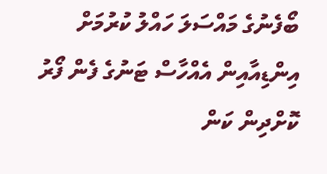ބޯފެނުގެ މައްސަލަ ހައްލު ކުރުމަށް އިންޑިއާއިން އެއްހާސް ޓަނުގެ ފެން ފޯރު ކޮށްދިން ކަން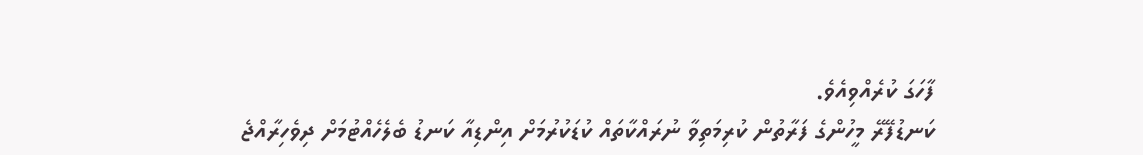ފާހަގަ ކުރެއްވިއެވެ.
ކަނޑުފޭރޭ މީހުންގެ ފަރާތުން ކުރިމަތިވާ ނުރައްކާތައް ކުޑަކުރުމަށް އިންޑިއާ ކަނޑު ބެލެހެއްޓުމަށް ދިވެހިރާއްޖެ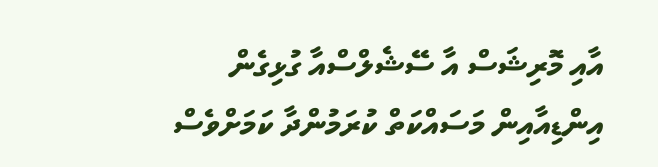އާއި މޮރިޝަސް އާ ސޭޝެލްސްއާ ގުޅިގެން އިންޑިއާއިން މަސައްކަތް ކުރަމުންދާ ކަމަށްވެސް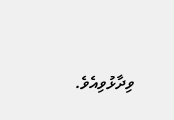ވިދާޅުވިއެވެ.